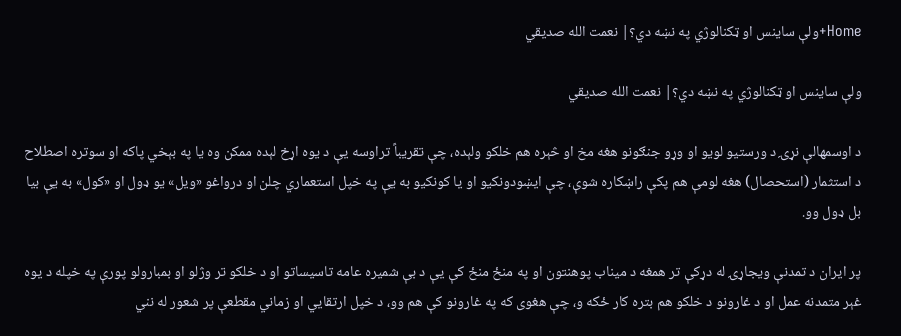Home+ولې ساینس او ټکنالوژي په نښه دي؟| نعمت الله صدیقي

ولې ساینس او ټکنالوژي په نښه دي؟| نعمت الله صدیقي

د اوسمهالې نړۍ د ورستیو لویو او وړو جنګونو هغه مخ او څېره هم خلکو ولېده، چې تقریباً تراوسه یې د یوه اړخ لېده ممکن وه یا په بېخي پاکه او سوتره اصطلاح د استثمار (استحصال) هغه لومې هم پکې راښکاره شوې، چې ایښودونکیو او یا کونکیو به یې په خپل استعماري چلن او درواغو «ویل» یو ډول او «کول» به یې بیا بل ډول وو.

پر ایران د تمدنې ویجاړۍ له دړکې تر همغه د میناب پوهنتون او په منځ منځ کې یې د بې شمیره عامه تاسیساتو او د خلکو تر وژلو او بمبارولو پورې په خپله د یوه غېر متمدنه عمل او د غارونو د خلکو هم بتره کار ځکه و، چې هغوی که په غارونو کې هم وو، د خپل ارتقایي او زماني مقطعې پر شعور له نني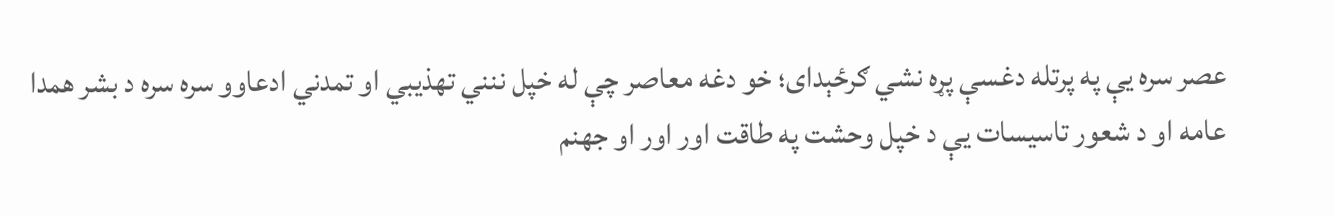عصر سره یې په پرتله دغسې پړه نشي ګرځېدای؛ خو دغه معاصر چې له خپل ننني تهذیبي او تمدني ادعاوو سره سره د بشر همدا عامه او د شعور تاسیسات یې د خپل وحشت په طاقت اور اور او جهنم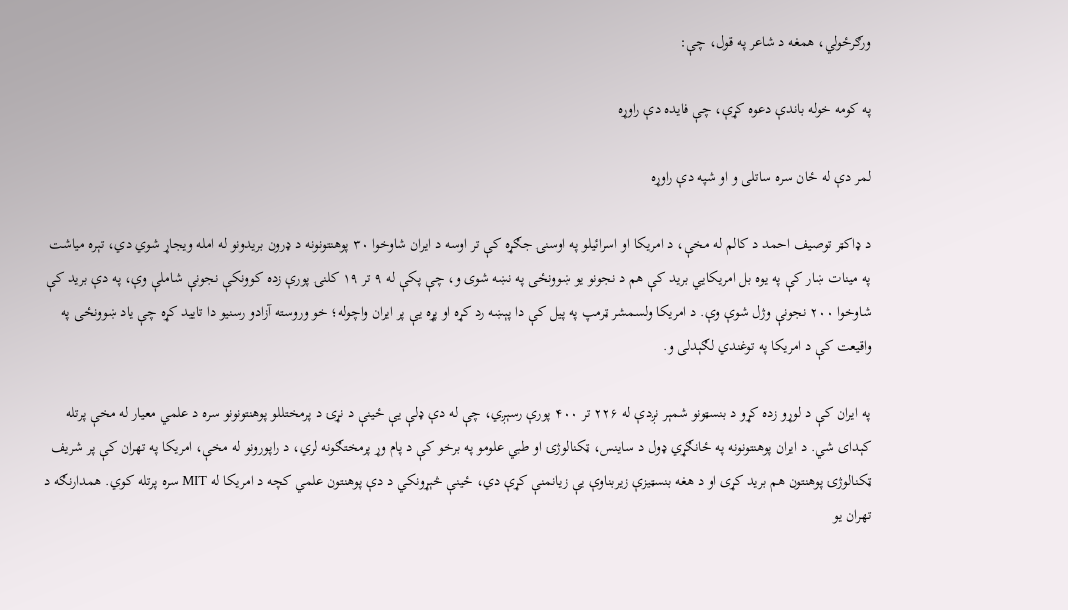ورګرځولي، همغه د شاعر په قول، چې:

په کومه خوله باندې دعوه کړې، چې فایده دې راوړه

لمر دې له ځان سره ساتلی و او شپه دې راوړه

د ډاکټر توصیف احمد د کالم له مخې، د امریکا او اسرائیلو په اوسنۍ جګړه کې تر اوسه د ایران شاوخوا ۳۰ پوهنتونونه د ډرون بریدونو له امله ویجاړ شوي دي، تېره میاشت په مینات ښار کې په یوه بل امریکايي برید کې هم د نجونو یو ښوونځی په نښه شوی و، چې پکې له ۹ تر ۱۹ کلنۍ پورې زده کوونکې نجونې شاملې وې، په دې برید کې شاوخوا ۲۰۰ نجونې وژل شوې وې. د امریکا ولسمشر ټرمپ په پیل کې دا پېښه رد کړه او پړه یې پر ایران واچوله؛ خو وروسته آزادو رسنیو دا تایید کړه چې یاد ښوونځی په واقیعت کې د امریکا په توغندي لګېدلی و.

په ایران کې د لوړو زده کړو د بنسټونو شمېر نږدې له ۲۲۶ تر ۴۰۰ پورې رسېږي، چې له دې ډلې یې ځینې د نړۍ د پرمختللو پوهنتونونو سره د علمي معیار له مخې پرتله کېدای شي. د ایران پوهنتونونه په ځانګړي ډول د ساینس، ټکنالوژۍ او طبي علومو په برخو کې د پام وړ پرمختګونه لري، د راپورونو له مخې، امریکا په تهران کې پر شریف ټکنالوژۍ پوهنتون هم برید کړی او د هغه بنسټیزې زیربناوې یې زیانمنې کړې دي، ځینې څېړونکي د دې پوهنتون علمي کچه د امریکا له MIT سره پرتله کوي. همدارنګه د تهران یو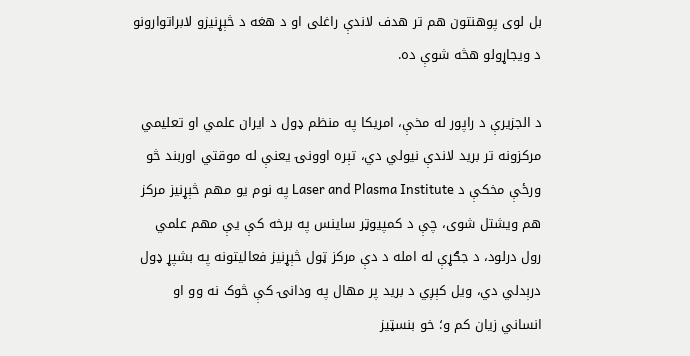بل لوی پوهنتون هم تر هدف لاندې راغلی او د هغه د څېړنیزو لابراتوارونو د ویجاړولو هڅه شوې ده.

د الجزیرې د راپور له مخې، امریکا په منظم ډول د ایران علمي او تعلیمي مرکزونه تر برید لاندې نیولي دي، تېره اوونۍ یعنې له موقتي اوربند څو ورځې مخکې د Laser and Plasma Institute په نوم یو مهم څېړنیز مرکز هم ویشتل شوی، چې د کمپیوټر ساینس په برخه کې یې مهم علمي رول درلود، د جګړې له امله د دې مرکز ټول څېړنیز فعالیتونه په بشپړ ډول درېدلي دي، ویل کېږي د برید پر مهال په ودانۍ کې څوک نه وو او انساني زیان کم و؛ خو بنسټیز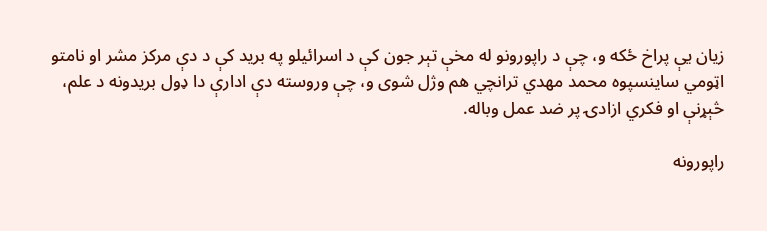زیان یې پراخ ځکه و، چې د راپورونو له مخې تېر جون کې د اسرائیلو په برید کې د دې مرکز مشر او نامتو اټومي ساینسپوه محمد مهدي ترانچي هم وژل شوی و، چې وروسته دې ادارې دا ډول بریدونه د علم، څېړنې او فکري ازادۍ پر ضد عمل وباله.

راپورونه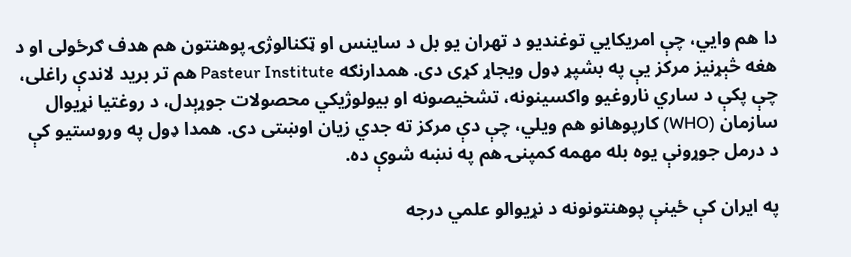دا هم وایي، چې امریکايي توغندیو د تهران یو بل د ساینس او ټکنالوژۍ پوهنتون هم هدف ګرځولی او د هغه څېړنیز مرکز یې په بشپړ ډول ویجاړ کړی دی. همدارنګه Pasteur Institute هم تر برید لاندې راغلی، چې پکې د ساري ناروغیو واکسینونه، تشخیصونه او بیولوژیکي محصولات جوړېدل، د روغتیا نړیوال سازمان (WHO) کارپوهانو هم ویلي، چې دې مرکز ته جدي زیان اوښتی دی. همدا ډول په وروستیو کې د درمل جوړونې یوه بله مهمه کمپنۍ هم په نښه شوې ده.

په ایران کې ځینې پوهنتونونه د نړیوالو علمي درجه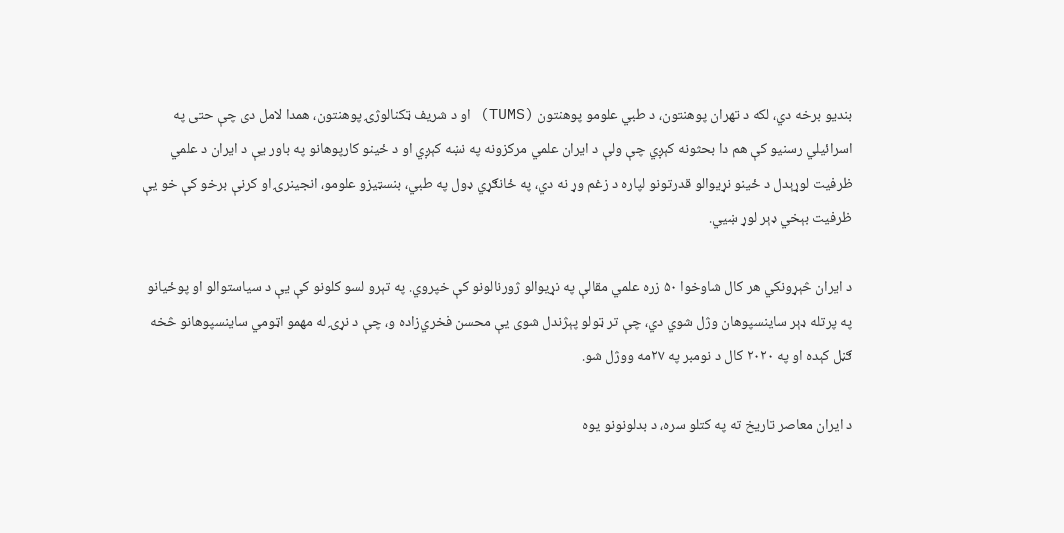بندیو برخه دي، لکه د تهران پوهنتون، د طبي علومو پوهنتون (TUMS) او د شریف ټکنالوژۍ پوهنتون، همدا لامل دی چې حتی په اسرائیلي رسنیو کې هم دا بحثونه کېږي چې ولې د ایران علمي مرکزونه په نښه کېږي او د ځینو کارپوهانو په باور یې د ایران د علمي ظرفیت لوړېدل د ځینو نړیوالو قدرتونو لپاره د زغم وړ نه دي، په ځانګړي ډول په طبي، بنسټیزو علومو، انجینرۍ او کرنې برخو کې خو یې ظرفیت بېخي ډېر لوړ ښيي.

د ایران څېړونکي هر کال شاوخوا ۵۰ زره علمي مقالې په نړیوالو ژورنالونو کې خپروي. په تېرو لسو کلونو کې یې د سیاستوالو او پوځيانو په پرتله ډېر ساینسپوهان وژل شوي دي، چې تر ټولو پېژندل شوی یې محسن فخري‌زاده و، چې د نړۍ له مهمو اټومي ساینسپوهانو څخه ګڼل کېده او په ۲۰۲۰ کال د نومبر په ۲۷مه ووژل شو.

د ایران معاصر تاریخ ته په کتلو سره، د بدلونونو یوه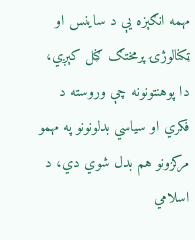مهمه انګېزه یې د ساینس او ټکنالوژۍ پرمختګ ګڼل کېږي، دا پوهنتونونه چې وروسته د فکري او سیاسي بدلونونو په مهمو مرکزونو هم بدل شوي دي، د اسلامي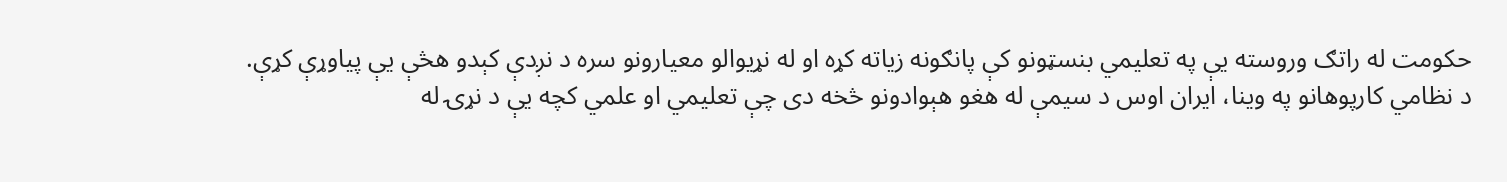حکومت له راتګ وروسته یې په تعلیمي بنسټونو کې پانګونه زیاته کړه او له نړیوالو معیارونو سره د نږدې کېدو هڅې یې پیاوړې کړې. د نظامي کارپوهانو په وینا، ایران اوس د سیمې له هغو هېوادونو څخه دی چې تعلیمي او علمي کچه یې د نړۍ له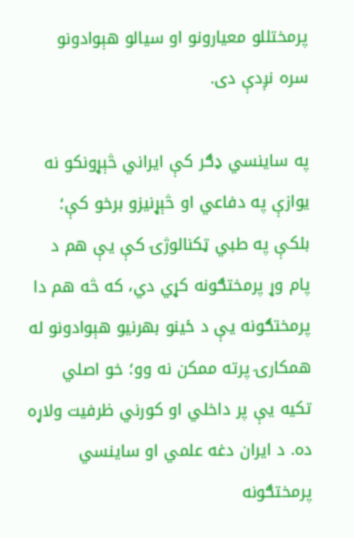پرمختللو معیارونو او سیالو هېوادونو سره نږدې دی.

په ساینسي ډګر کې ایراني څېړونکو نه یوازې په دفاعي او څېړنیزو برخو کې؛ بلکې په طبي ټکنالوژۍ کې یې هم د پام وړ پرمختګونه کړي دي، که څه هم دا پرمختګونه یې د ځینو بهرنیو هېوادونو له همکارۍ پرته ممکن نه وو؛ خو اصلي تکیه یې پر داخلي او کورني ظرفیت ولاړه ده. د ایران دغه علمي او ساینسي پرمختګونه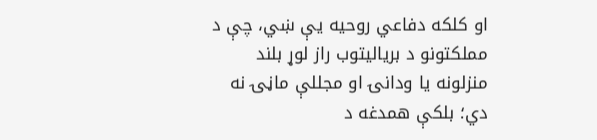او کلکه دفاعي روحیه یې ښي، چې د مملکتونو د بریالیتوب راز لوړ بلند منزلونه یا ودانۍ او مجللې ماڼۍ نه دي؛ بلکې همدغه د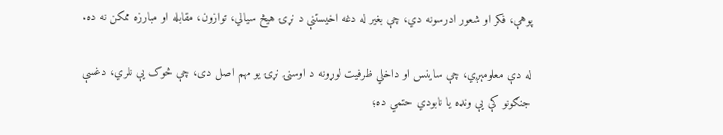پوهې، فکر او شعور ادرسونه دي، چې بغیر له دغه اخیستنې د نړۍ هیڅ سیالي، توازون، مقابله او مبارزه ممکن نه ده.

له دې معلومېږي، چې ساینس او داخلي ظرفیت لوړونه د اوسنۍ نړۍ یو مهم اصل دی، چې څوک یې نلري، دغسې جنګونو کې یې ونډه یا نابودي حتمي ده؛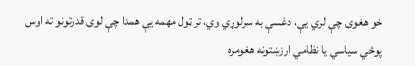خو هغوی چې لري یې، دغسې به سرلوړي وي، تر ټول مهمه یې همدا چې لوی قدرتونو ته اوس پوځي سیاسي یا نظامي ارزښتونه هغومره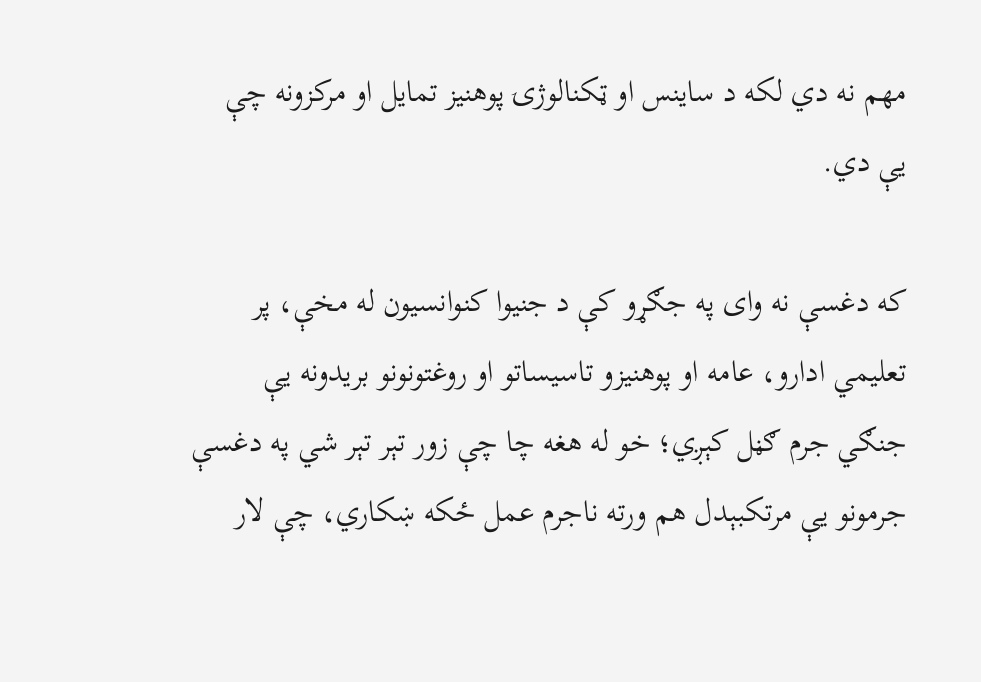مهم نه دي لکه د ساینس او ټکنالوژۍ پوهنیز تمایل او مرکزونه چې یې دي.

که دغسې نه وای په جګړو کې د جنیوا کنوانسیون له مخې، پر تعلیمي ادارو، عامه او پوهنیزو تاسیساتو او روغتونونو بریدونه یې جنګي جرم ګڼل کېږي؛ خو له هغه چا چې زور تېر تېر شي په دغسې جرمونو یې مرتکبېدل هم ورته ناجرم عمل ځکه ښکاري، چې لار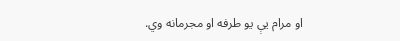او مرام یې یو طرفه او مجرمانه وي.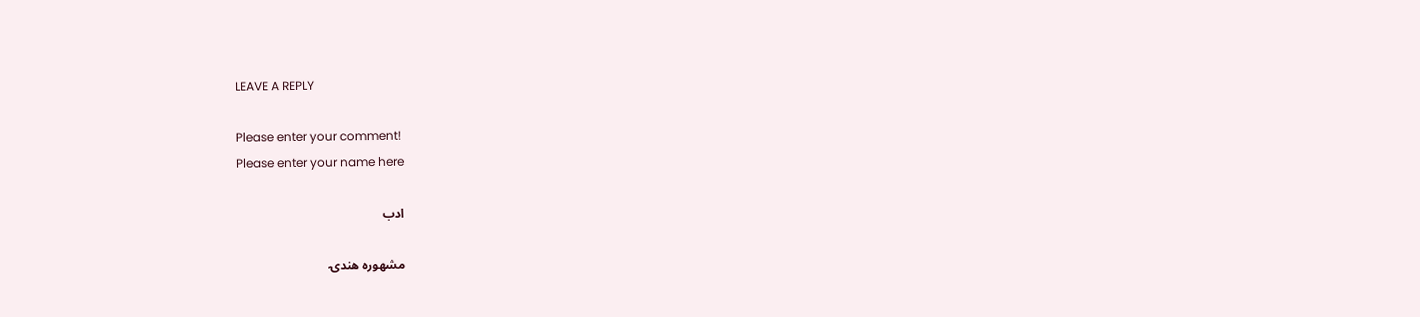LEAVE A REPLY

Please enter your comment!
Please enter your name here

ادب

مشهوره هندۍ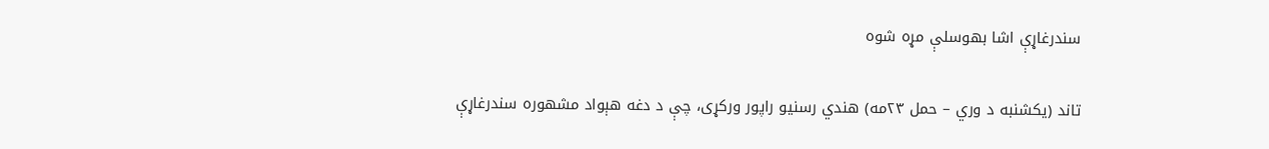سندرغاړې اشا بهوسلې مړه شوه

تاند (یکشنبه د وري – حمل ۲۳مه) هندي رسنیو راپور ورکړی، چې د دغه هېواد مشهوره سندرغاړې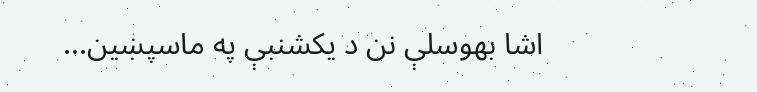اشا بهوسلې نن د یکشنبې په ماسپښین...